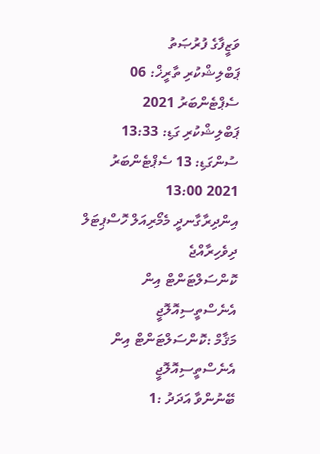ވަޒީފާގެ ފުރުޞަތު
ޕަބްލިޝްކުރި ތާރީޚް: 06 ސެޕްޓެންބަރު 2021
ޕަބްލިޝްކުރި ގަޑި: 13:33
ސުންގަޑި: 13 ސެޕްޓެންބަރު 2021 13:00
އިންދިރާގާނދީ މެމޯރިއަލް ހޮސްޕިޓަލް
ދިވެހިރާއްޖެ
ކޮންސަލްޓަންޓް އިން އެނެސްތީސިއޮލޮޖީ
މަޤާމް :ކޮންސަލްޓަންޓް އިން އެނެސްތީސިއޮލޮޖީ
ބޭނުންވާ އަދަދު :1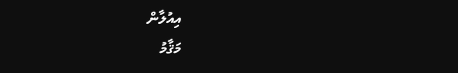އިއުލާން
މަޤާމު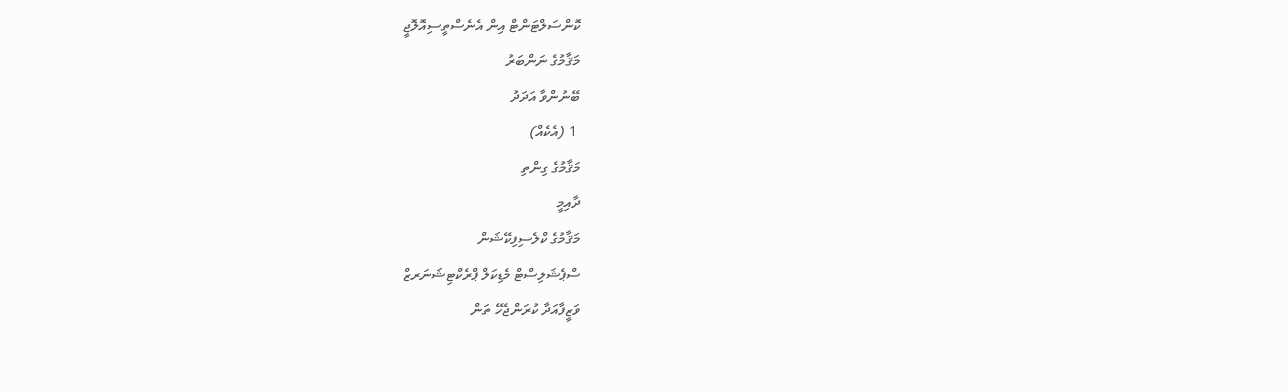ކޮންސަލްޓަންޓް އިން އެނެސްތީސިއޮލޮޖީ
މަޤާމުގެ ނަންބަރު
ބޭނުންވާ އަދަދު
 1 (އެކެއް)
މަޤާމުގެ ގިންތި
ދާއިމީ
މަޤާމުގެ ކްލެސިފިކޭޝަން
ސްޕެޝަލިސްޓް މެޑިކަލް ޕްރެކްޓިޝަނަރޒް
ވަޒީފާއަދާ ކުރަންޖެހޭ ތަން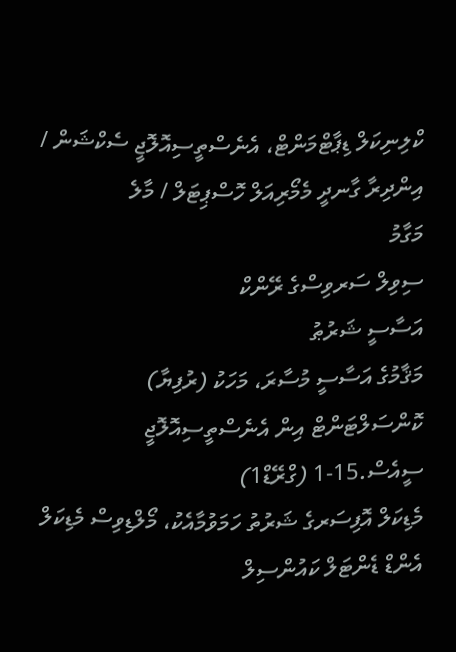ކްލިނިކަލް ޑިޕާޓްމަންޓް، އެނެސްތީސިއޮލޮޖީ ސެކްޝަން / އިންދިރާ ގާނދީ މެމޯރިއަލް ހޮސްޕިޓަލް / މާލެ
މަގާމު
ސިވިލް ސަރވިސްގެ ރޭންކް
އަސާސީ ޝަރުޠު
މަޤާމުގެ އަސާސީ މުސާރަ، މަހަކު (ރުފިޔާ)
ކޮންސަލްޓަންޓް އިން އެނެސްތީސިއޮލޮޖީ
ސީއެސް.15-1 (ގްރޭޑް1)
މެޑިކަލް އޮފިސަރގެ ޝަރުތު ހަމަވުމާއެކު، މޯލްޑިވިސް މެޑިކަލް އެންޑް ޑެންޓަލް ކައުންސިލް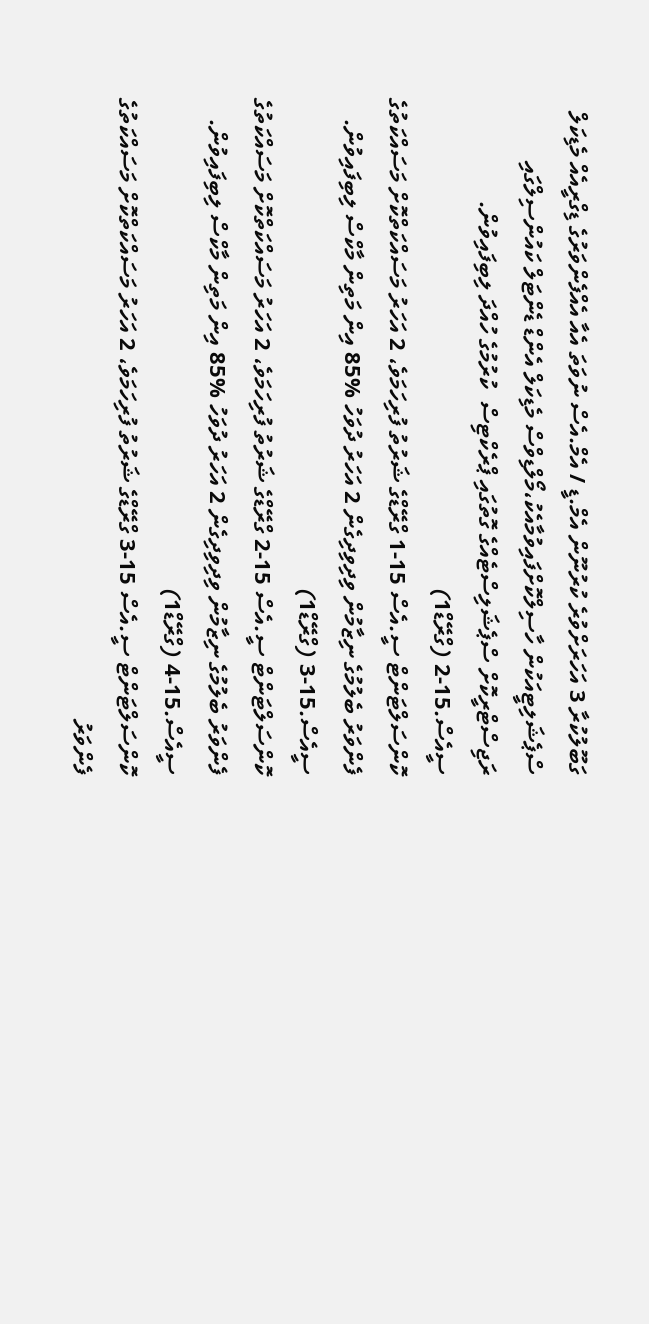ގަބޫލުކުރާ 3 އަހަރަށްވުރެ ކުރުނޫން އެމް.ޑީ / އެމް.އެސް ނުވަތަ އެއާ އެއްފެންވަރުގެ ޑިގްރީއެއް މެޑިކަލް ސްޕެޝަލިޓީއަކުން ހާސިލްކޮށްފައިވުމާއެކު،މޯލްޑިވްސް މެޑިކަލް އެންޑް ޑެންޓަލް ކައުންސިލްގައި ރަޖިސްޓްރީކޮށް ސްޕެޝަލިސްޓެއްގެ ގޮތުގައި ޕްރެކްޓިސް  ކުރުމުގެ ހުއްދަ ލިބިފައިވުން.
ސީއެސް.15-2 (ގްރޭޑް1)
ކޮންސަލްޓަންޓް ސީ.އެސް 15-1 ގްރޭޑްގެ ޝަރުތު ފުރިހަމަވެ، 2 އަހަރު މަސައްކަތްކޮށް މަސައްކަތުގެ ފެންވަރު ބެލުމުގެ ނިޒާމުން ވިދިވިދިގެން 2 އަހަރު ދުވަހު %85 އިން މަތިން މާކްސް ލިބިފައިވުން.
ސީއެސް.15-3 (ގްރޭޑް1)
ކޮންސަލްޓަންޓް ސީ.އެސް 15-2 ގްރޭޑްގެ ޝަރުތު ފުރިހަމަވެ، 2 އަހަރު މަސައްކަތްކޮށް މަސައްކަތުގެ ފެންވަރު ބެލުމުގެ ނިޒާމުން ވިދިވިދިގެން 2 އަހަރު ދުވަހު %85 އިން މަތިން މާކްސް ލިބިފައިވުން.
ސީއެސް.15-4 (ގްރޭޑް1)
ކޮންސަލްޓަންޓް ސީ.އެސް 15-3 ގްރޭޑްގެ ޝަރުތު ފުރިހަމަވެ، 2 އަހަރު މަސައްކަތްކޮށް މަސައްކަތުގެ ފެންވަރު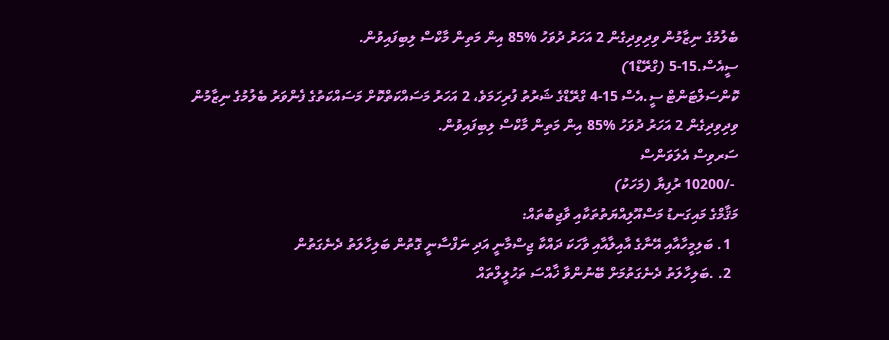ބެލުމުގެ ނިޒާމުން ވިދިވިދިގެން 2 އަހަރު ދުވަހު %85 އިން މަތިން މާކްސް ލިބިފައިވުން.
ސީއެސް.15-5 (ގްރޭޑް1)
ކޮންސަލްޓަންޓް ސީ.އެސް 15-4 ގްރޭޑްގެ ޝަރުތު ފުރިހަމަވެ، 2 އަހަރު މަސައްކަތްކޮށް މަސައްކަތުގެ ފެންވަރު ބެލުމުގެ ނިޒާމުން ވިދިވިދިގެން 2 އަހަރު ދުވަހު %85 އިން މަތިން މާކްސް ލިބިފައިވުން.
ސަރވިސް އެލަވަންސް
 -/10200 ރުފިޔާ (މަހަކު)
މަޤާމްގެ މައިގަނޑު މަސްއޫލިއްޔަތުތަކާއި ވާޖިބުތައް:
  1. ބަލިމީހާއާއި އޭނާގެ އާއިލާއާއި ވާހަކަ ދައްކާ ޖިސްމާނީ އަދި ނަފްސާނީ ގޮތުން ބަލިހާލަތު ދެނެގަތުން
  2. .ބަލިހާލަތު ދެނެގަތުމަށް ބޭނުންވާ ޚާއްސަ ތަހުލީލްތައް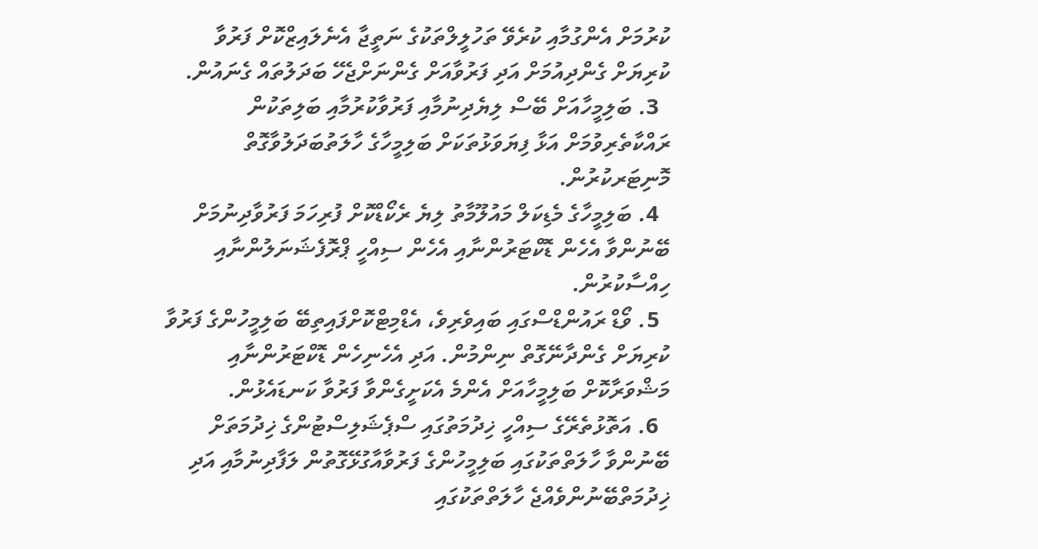ކުރުމަށް އެންގުމާއި ކުރެވޭ ތަހުލީލްތަކުގެ ނަތީޖާ އެނެލައިޒްކޮށް ފަރުވާ ކުރިޔަށް ގެންދިއުމަށް އަދި ފަރުވާއަށް ގެންނަށްޖެހޭ ބަދަލުތައް ގެނައުން.
  3. ބަލިމީހާއަށް ބޭސް ލިޔެދިނުމާއި ފަރުވާކުރުމާއި ބަލިތަކުން ރައްކާތެރިވުމަށް އަޅާ ފިޔަވަޅުތަކަށް ބަލިމީހާގެ ހާލަތުބަދަލުވާގޮތް މޮނިޓަރކުރުން.
  4. ބަލިމީހާގެ މެޑިކަލް މައުލޫމާތު ލިޔެ ރެކޯޑްކޮށް ފުރިހަމަ ފަރުވާދިނުމަށް ބޭނުންވާ އެހެން ޑޮކްޓަރުންނާއި އެހެން ސިއްހީ ޕްރޮފެޝަނަލުންނާއި ހިއްސާކުރުން.
  5. ވޯޑް ރައުންޑްސްގައި ބައިވެރިވެ، އެޑްމިޓްކޮށްފައިތިބޭ ބަލިމީހުންގެ ފަރުވާ ކުރިޔަށް ގެންދާނޭގޮތް ނިންމުން. އަދި އެހެނިހެން ޑޮކްޓަރުންނާއި މަޝްވަރާކޮށް ބަލިމީހާއަށް އެންމެ އެކަށީގެންވާ ފަރުވާ ކަނޑައެޅުން.
  6. އަތޮޅުތެރޭގެ ސިއްހީ ޚިދުމަތުގައި ސްޕެޝަލިސްޓުންގެ ޚިދުމަތަށް ބޭނުންވާ ހާލަތްތަކުގައި ބަލިމީހުންގެ ފަރުވާއާގުޅޭގޮތުން ލަފާދިނުމާއި އަދި ޚިދުމަތްބޭނުންވެއްޖެ ހާލަތްތަކުގައި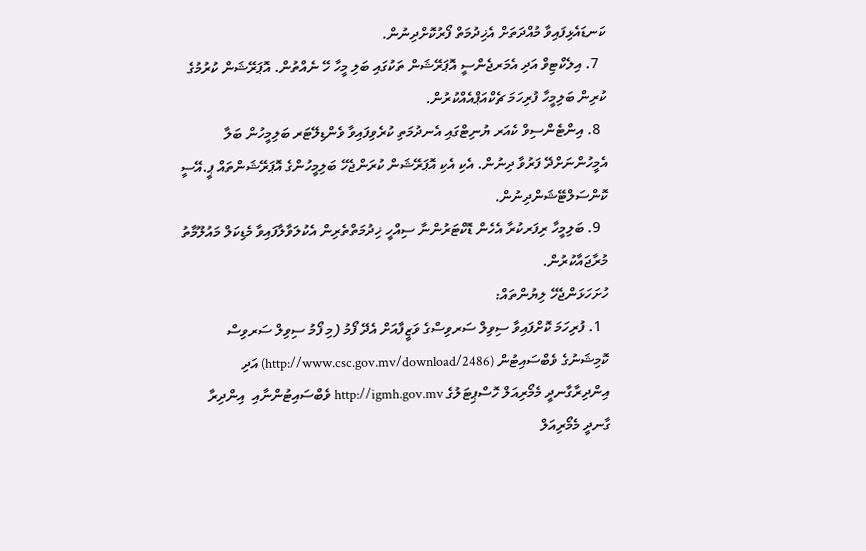ކަނޑައެޅިފައިވާ މުއްދަތަށް އެޚިދުމަތް ފޯރުކޮށްދިނުން.
  7. އިލެކްޓިވް އަދި އެމަރޖެންސީ އޮޕަރޭޝަން ތަކުގައި ބަލި މީހާ ހޭ ނެއްތުން. އޮޕަރޭޝަން ކުރުމުގެ ކުރިން ބަލިމީހާ ފުރިހަމަ ޗެކްއަޕްއެއްކުރުން.
  8. އިންޓެންސިވް ކެއަރ ޔުނިޓްގައި އެނދުމަތި ކުރެވިފައިވާ ވެންޑިލޭޓަރ ބަލިމީހުން ބަލާ އެމީހުންނަށްދޭ ފަރުވާ ދިނުން. އެކި އެކި އޮޕަރޭޝަން ކުރަންޖެހޭ ބަލިމީހުންގެ އޮޕަރޭޝަންތައް ޕީ.އޭސީ ކޮންސަލްޓޭޝަންދިނުން.
  9. ބަލިމީހާ ރިފަރކުރާ އެހެން ޑޮކްޓަރުންނާ ސިއްހީ ޚިދުމަތްތެރިން އެކުލަވާލާފައިވާ މެޑިކަލް މައުލޫމާތު މުރާޖައާކުރުން.
ހުށަހަޅަންޖެހޭ ލިޔުންތައް:
  1. ފުރިހަމަ ކޮށްފައިވާ ސިވިލް ސަރވިސްގެ ވަޒީފާއަށް އެދޭ ފޯމު (މި ފޯމު ސިވިލް ސަރވިސް ކޮމިޝަނުގެ ވެބްސައިޓުން (http://www.csc.gov.mv/download/2486) އަދި އިންދިރާގާނދީ މެމޯރިއަލް ހޮސްޕިޓަލުގެ http://igmh.gov.mv ވެބްސައިޓުންނާއި  އިންދިރާ ގާނދީ މެމޯރިއަލް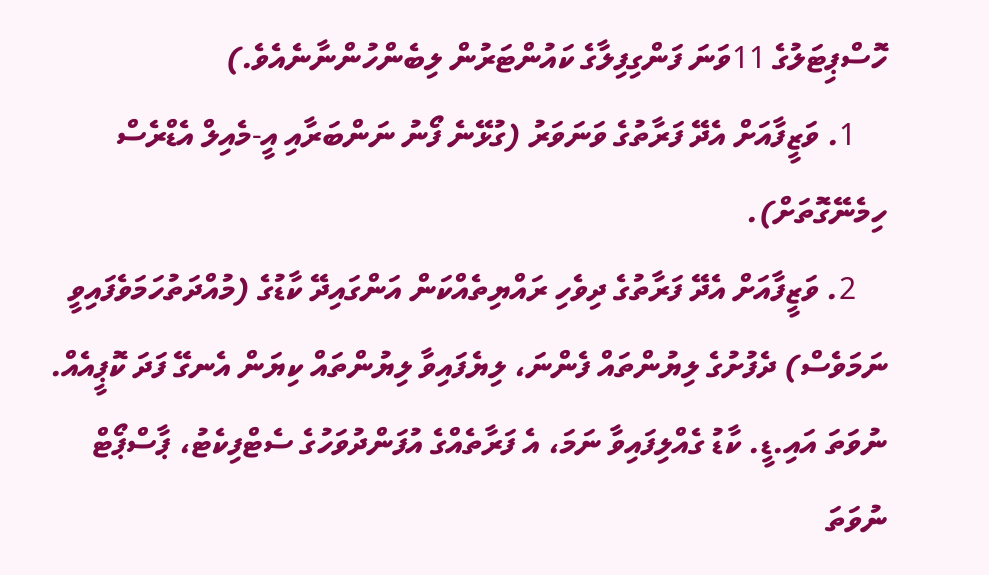ހޮސްޕިޓަލުގެ 11ވަނަ ފަންގިފިލާގެ ކައުންޓަރުން ލިބެންހުންނާނެއެވެ.)
    1. ވަޒީފާއަށް އެދޭ ފަރާތުގެ ވަނަވަރު (ގުޅޭނެ ފޯނު ނަންބަރާއި އީ-މެއިލް އެޑްރެސް ހިމެނޭގޮތަށް).
    2. ވަޒީފާއަށް އެދޭ ފަރާތުގެ ދިވެހި ރައްޔިތެއްކަން އަންގައިދޭ ކާޑުގެ (މުއްދަތުހަމަވެފައިވީ ނަމަވެސް) ދެފުށުގެ ލިޔުންތައް ފެންނަ، ލިޔެފައިވާ ލިޔުންތައް ކިޔަން އެނގޭ ފަދަ ކޮޕީއެއް. ނުވަތަ އައި.ޑީ. ކާޑު ގެއްލިފައިވާ ނަމަ، އެ ފަރާތެއްގެ އުފަންދުވަހުގެ ސެޓްފިކެޓު، ޕާސްޕޯޓް ނުވަތަ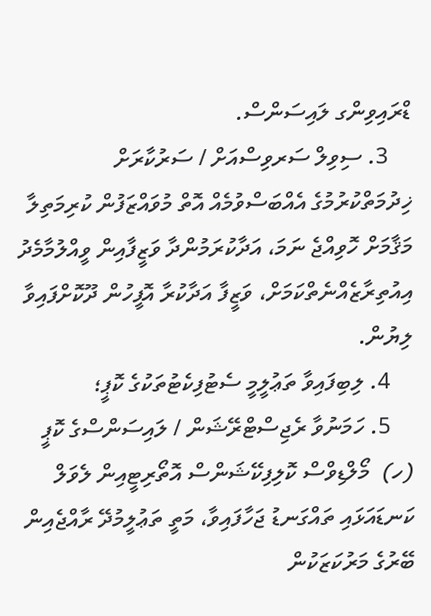ޑްރައިވިންގ ލައިސަންސް.
    3. ސިވިލް ސަރވިސްއަށް / ސަރުކާރަށް ޚިދުމަތްކުރުމުގެ އެއްބަސްވުމެއް އޮތް މުވައްޒަފުން ކުރިމަތިލާ މަޤާމަށް ހޮވިއްޖެ ނަމަ، އަދާކުރަމުންދާ ވަޒީފާއިން ވީއްލުމާމެދު އިއުތިރާޒެއްނެތްކަމަށް، ވަޒީފާ އަދާކުރާ އޮފީހުން ދޫކޮށްފައިވާ ލިޔުން.
    4. ލިބިފައިވާ ތަޢުލީމީ ސެޓުފިކެޓުތަކުގެ ކޮޕީ؛
    5. ހަމަނުވާ ރެޖިސްޓްރޭޝަން / ލައިސަންސްގެ ކޮޕީ
(ހ)  މޯލްޑިވްސް ކޮލިފިކޭޝަންސް އޮތޯރިޓީއިން ލެވަލް ކަނޑައަޅައި ތައްގަނޑު ޖަހާފައިވާ، މަތީ ތަޢުލީމުދޭ ރާއްޖެއިން ބޭރުގެ މަރުކަޒަކުން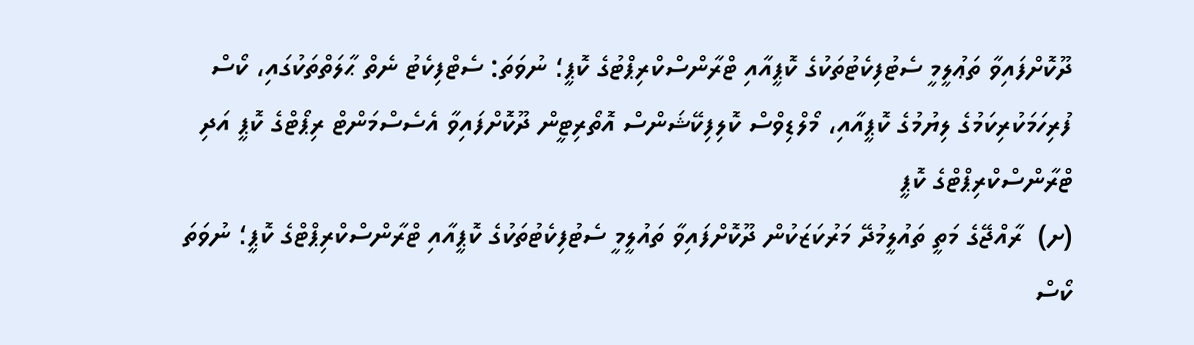ދޫކޮށްފައިވާ ތަޢުލީމީ ސެޓުފިކެޓުތަކުގެ ކޮޕީއާއި ޓްރާންސްކްރިޕްޓުގެ ކޮޕީ؛ ނުވަތަ: ސެޓްފިކެޓު ނެތް ޙާލަތްތަކުގައި، ކޯސް ފުރިހަމަކުރިކަމުގެ ލިޔުމުގެ ކޮޕީއާއި، މޯލްޑިވްސް ކޮލިފިކޭޝަންސް އޮތޯރިޓީން ދޫކޮށްފައިވާ އެސެސްމަންޓް ރިޕޯޓްގެ ކޮޕީ އަދި ޓްރާންސްކްރިޕްޓްގެ ކޮޕީ
(ށ)  ރާއްޖޭގެ މަތީ ތައުލީމުދޭ މަރުކަޒަކުން ދޫކޮށްފައިވާ ތައުލީމީ ސެޓުފިކެޓުތަކުގެ ކޮޕީއާއި ޓްރާންސްކްރިޕްޓްގެ ކޮޕީ؛ ނުވަތަ ކޯސް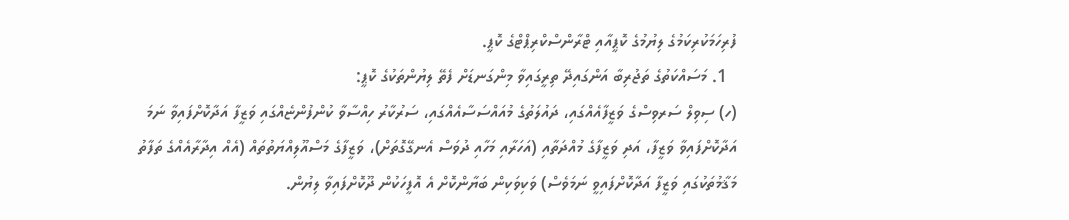ފުރިހަމަކުރިކަމުގެ ލިޔުމުގެ ކޮޕީއާއި ޓްރާންސްކްރިޕްޓްގެ ކޮޕީ.
  1. މަސައްކަތުގެ ތަޖުރިބާ އަންގައިދޭ ތިރީގައިވާ މިންގަނޑަށް ފެތޭ ލިޔުންތަކުގެ ކޮޕީ:
(ހ) ސިވިލް ސަރވިސްގެ ވަޒީފާއެއްގައި، ދައުލަތުގެ މުއައްސަސާއެއްގައި، ސަރުކާރު ހިއްސާވާ ކުންފުންޏެއްގައި ވަޒީފާ އަދާކޮށްފައިވާ ނަމަ އަދާކޮށްފައިވާ ވަޒީފާ، އަދި ވަޒީފާގެ މުއްދަތާއި (އަހަރާއި މަހާއި ދުވަސް އެނގޭގޮތަށް)، ވަޒީފާގެ މަސްއޫލިއްޔަތުތައް (އެއް އިދާރާއެއްގެ ތަފާތު މަޤާމުތަކުގައި ވަޒީފާ އަދާކޮށްފައިވީ ނަމަވެސް) ވަކިވަކިން ބަޔާންކޮށް އެ އޮފީހަކުން ދޫކޮށްފައިވާ ލިޔުން.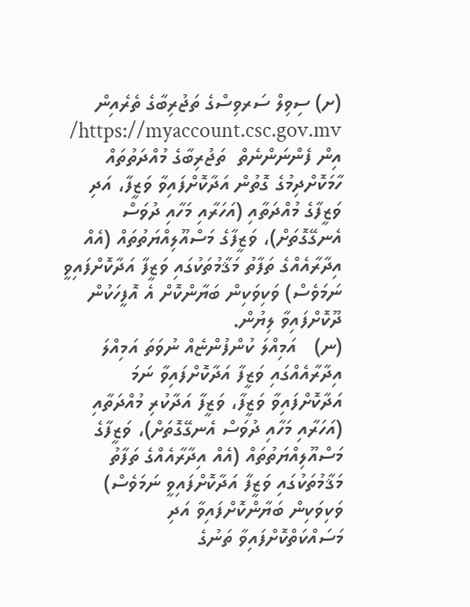(ށ) ސިވިލް ސަރވިސްގެ ތަޖުރިބާގެ ތެރެއިން https://myaccount.csc.gov.mv/ އިން ފެންނަންނެތް  ތަޖުރިބާގެ މުއްދަތުތައް ހާމަކޮށްދިމުގެ ގޮތުން އަދާކޮށްފައިވާ ވަޒީފާ، އަދި ވަޒީފާގެ މުއްދަތާއި (އަހަރާއި މަހާއި ދުވަސް އެނގޭގޮތަށް)، ވަޒީފާގެ މަސްއޫލިއްޔަތުތައް (އެއް އިދާރާއެއްގެ ތަފާތު މަޤާމުތަކުގައި ވަޒީފާ އަދާކޮށްފައިވީ ނަމަވެސް) ވަކިވަކިން ބަޔާންކޮށް އެ އޮފީހަކުން ދޫކޮށްފައިވާ ލިޔުން.
(ނ)   އަމިއްލަ ކުންފުންޏެއް ނުވަތަ އަމިއްލަ އިދާރާއެއްގައި ވަޒީފާ އަދާކޮށްފައިވާ ނަމަ އަދާކޮށްފައިވާ ވަޒީފާ، ވަޒީފާ އަދާކުރި މުއްދަތާއި (އަހަރާއި މަހާއި ދުވަސް އެނގޭގޮތަށް)، ވަޒީފާގެ މަސްއޫލިއްޔަތުތައް (އެއް އިދާރާއެއްގެ ތަފާތު މަޤާމުތަކުގައި ވަޒީފާ އަދާކޮށްފައިވީ ނަމަވެސް) ވަކިވަކިން ބަޔާންކޮށްފައިވާ އަދި މަސައްކަތްކޮށްފައިވާ ތަނުގެ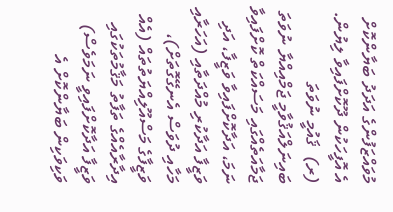މުވައްޒަފުންގެ އަދަދު ބަޔާންކޮށް އެ އޮފީހަކުން ދޫކޮށްފައިވާ ލިޔުން.
(ރ)  ޤައުމީ ނުވަތަ ބައިނަލްއަޤުވާމީ ޖަމްއިއްޔާ ނުވަތަ ޖަމާއަތެއްގައި މަސައްކަތް ކޮށްފައިވާ ނަމަ، އަދާކޮށްފައިވާ ވަޒީފާ، އަދި ވަޒީފާ އަދާކުރި މުއްދަތާއި (އަހަރާއި މަހާއި ދުވަސް އެނގޭގޮތަށް)، ވަޒީފާގެ މަސްއޫލިއްޔަތުތައް (އެއް އިދާރާއެއްގެ ތަފާތު މަޤާމުތަކުގައި ވަޒީފާ އަދާކޮށްފައިވީ ނަމަވެސް) ވަކިވަކިން ބަޔާންކޮށް އެ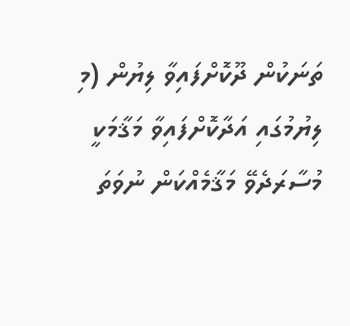ތަނަކުން ދޫކޮށްފައިވާ ލިޔުން (މި ލިޔުމުގައި އަދާކޮށްފައިވާ މަޤާމަކީ މުސާރަދެވޭ މަޤާމެއްކަން ނުވަތަ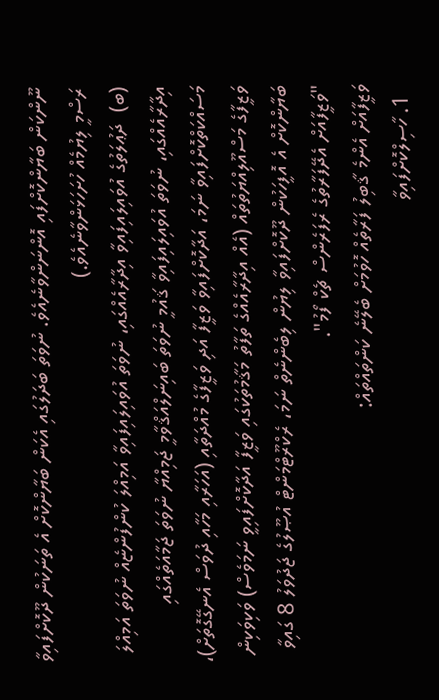ނޫންކަން ބަޔާންކޮށްފައި އޮންނަންވާނެއެވެ. ނުވަތަ ބަދަލުގައި އެކަން ބަޔާންކޮށް އެ ތަނަކުން ދޫކޮށްފައިވާ ރަސްމީ ލިޔުމެއް ހުށަހަޅަންވާނެއެވެ.)
(ބ)  ދަޢުލަތުގެ އުވައިލައިފައިވާ އިދާރާއެއްގައި، ނުވަތަ އުވައިލައިފައިވާ އަމިއްލަ ކުންފުންޏެއް ނުވަތަ އަމިއްލަ އިދާރާއެއްގައި، ނުވަތަ އުވައިލައިފައިވާ ޤައުމީ ނުވަތަ ބައިނަލްއަޤްވާމީ ޖަމިއްޔާ ނުވަތަ ޖަމާއަތެއްގައި މަސައްކަތްކޮށްފައިވާ ނަމަ، އަދާކޮށްފައިވާ ވަޒީފާ އަދި ވަޒީފާގެ މުއްދަތާއި (އަހަރާއި މަހާއި ދުވަސް އެނގޭގޮތަށް)، ވަޒީފާގެ މަސްއޫލިއްޔަތުތައް (އެއް އިދާރާއެއްގެ ތަފާތު މަޤާމުތަކުގައި ވަޒީފާ އަދާކޮށްފައިވީ ނަމަވެސް) ވަކިވަކިން ބަޔާންކޮށް އެ އޮފީހަކުން ދޫކޮށްފައިވާ ލިޔުން ލިބެންނެތް ނަމަ، ރެކްރޫޓްމަންޓް އުޞޫލުގެ ޖަދުވަލު 8 ގައިވާ "ވަޒީފާއަށް އެދޭފަރާތުގެ ރެފަރެންސް ޗެކް ފޯމު".
ވަޒީފާއަށް އެންމެ ޤާބިލު ފަރާތެއް ހޮވުމަށް ބެލޭނެ ކަންތައްތައް:
  1. ހާސިލްކޮށްފައިވާ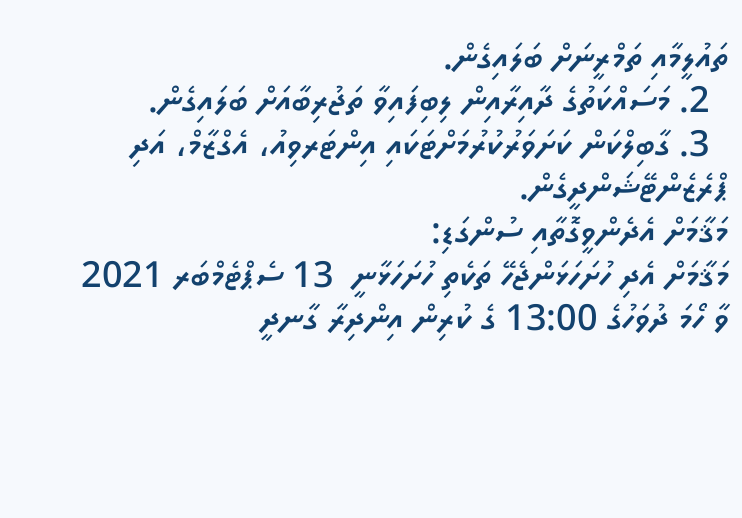ތައުލީމާއި ތަމްރީނަށް ބަލައިގެން.
  2. މަސައްކަތުގެ ދާއިރާއިން ލިބިފައިވާ ތަޖުރިބާއަށް ބަލައިގެން.
  3. ގާބިލްކަން ކަށަވަރުކުރުމަށްޓަކައި އިންޓަރވިއު، އެގްޒާމް، އަދި ޕްރެޒެންޓޭޝަންދީގެން.
މަޤާމަށް އެދެންވީގޮތާއި ސުންގަޑި:
މަޤާމަށް އެދި ހުށަހަޅަންޖެހޭ ތަކެތި ހުށަހަޅާނީ  13 ސެޕްޓެމްބަރ 2021 ވާ ހޯމަ ދުވަހުގެ 13:00 ގެ ކުރިން އިންދިރާ ގާނދީ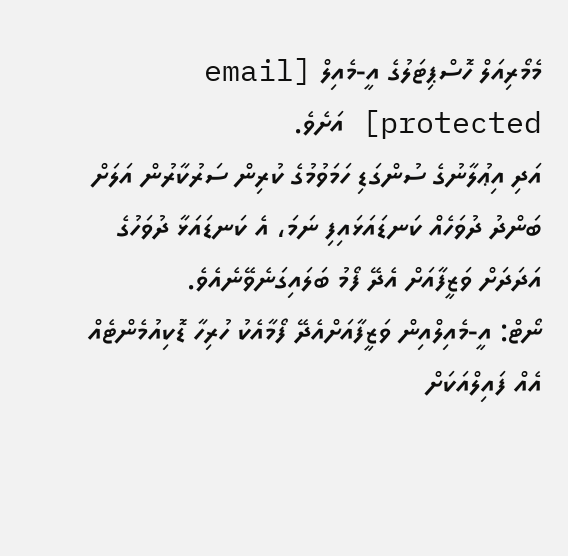މެމޯރިއަލް ހޮސްޕިޓަލުގެ އީ-މެއިލް [email protected] އަށެވެ.
އަދި އިޢުލާނުގެ ސުންގަޑި ހަމަވުމުގެ ކުރިން ސަރުކާރުން އަލަށް ބަންދު ދުވަހެއް ކަނޑައަޅައިފި ނަމަ، އެ ކަނޑައަޅާ ދުވަހުގެ އަދަދަށް ވަޒީފާއަށް އެދޭ ފޯމު ބަލައިގަނެވޭނެއެވެ.
ނޯޓް: އީ-މެއިލްއިން ވަޒީފާއަށްއެދޭ ފޯމާއެކު ހުރިހާ ޑޮކިއުމެންޓެއް އެއް ފައިލްއަކަށް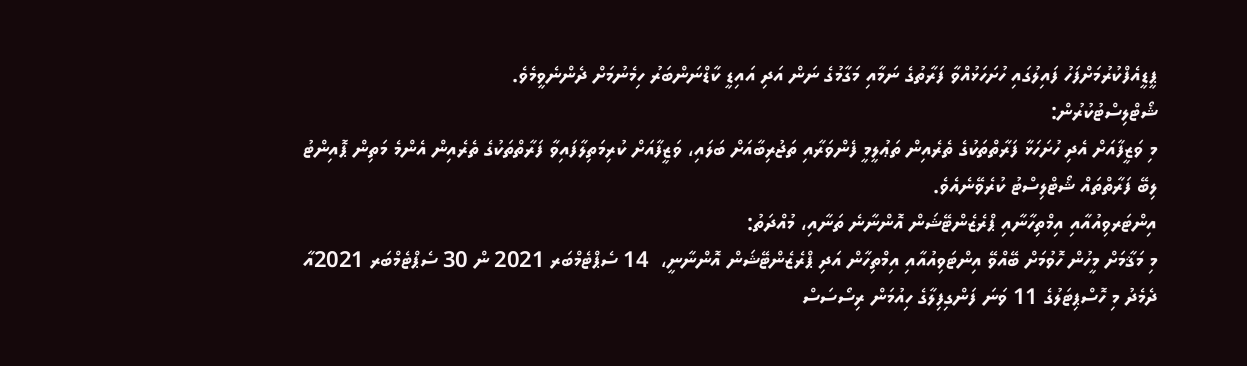ޕީޑީއެފްކުރުމަށްފަހު ފައިލުގައި ހުށަހަޅުއްވާ ފަރާތުގެ ނަމާއި މަގާމުގެ ނަން އަދި އައިޑީ ކާޑްނަންބަރު ހިމެނުމަށް ދެންނެވީމެވެ.
ޝޯޓްލިސްޓުކުރުން:
މި ވަޒީފާއަށް އެދި ހުށަހަޅާ ފަރާތްތަކުގެ ތެރެއިން ތަޢުލީމީ ފެންވަރާއި ތަޖުރިބާއަށް ބަލައި، ވަޒީފާއަށް ކުރިމަތިލާފައިވާ ފަރާތްތަކުގެ ތެރެއިން އެންމެ މަތިން ޕޮއިންޓު ލިބޭ ފަރާތްތައް ޝޯޓްލިސްޓު ކުރެވޭނެއެވެ.
އިންޓަރވިއުއާއި އިމްތިހާނާއި ޕްރެޒެންޓޭޝަން އޮންނާނެ ތަނާއި، މުއްދަތު:
މި މަޤާމަށް މީހުން ހޮވުމަށް ބޭއްވޭ އިންޓަވިއުއާއި އިމްތިހާން އަދި ޕްރެޒެންޓޭޝަން އޮންނާނީ،  14 ސެޕްޓެމްބަރ 2021 ން 30 ސެޕްޓެމްބަރ 2021އާ ދެމެދު މި ހޮސްޕިޓަލުގެ 11 ވަނަ ފަންގިފިލާގެ ހިއުމަން ރިސޯސަސް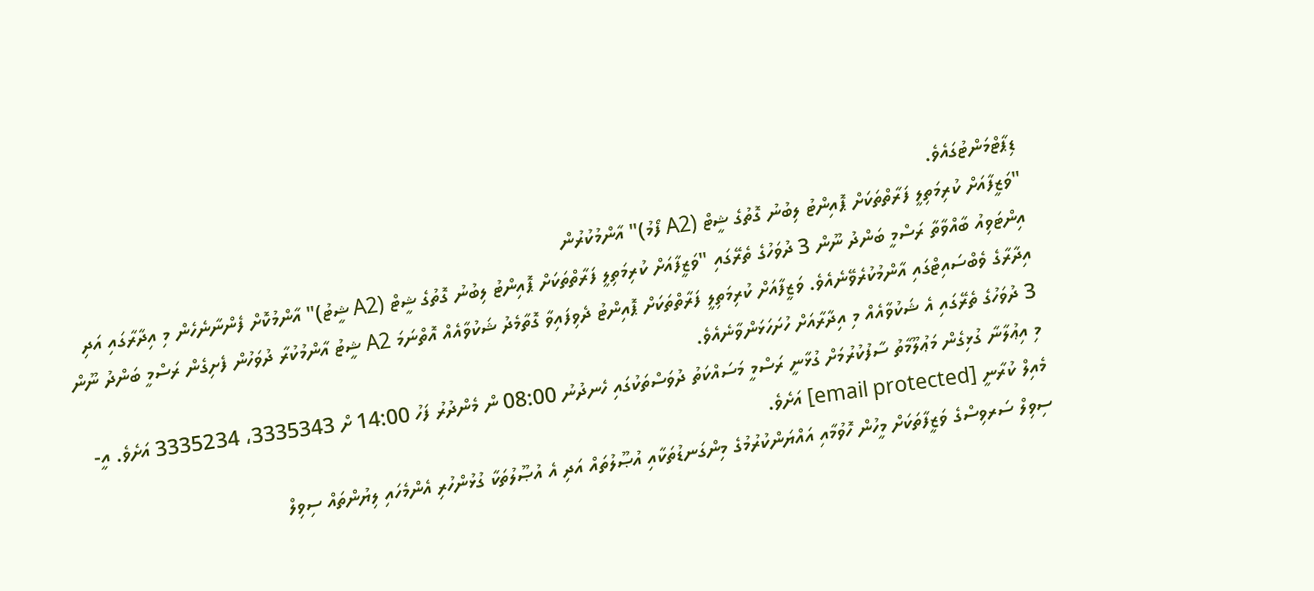ޑިޕާޓްމަންޓުގައެވެ.
"ވަޒީފާއަށް ކުރިމަތިލީ ފަރާތްތަކަށް ޕޮއިންޓު ލިބުނު ގޮތުގެ ޝީޓް (A2 ފޯމު)" އާންމުކުރުން
އިންޓަވިއު ބާއްވާތާ ރަސްމީ ބަންދު ނޫން 3 ދުވަހުގެ ތެރޭގައި "ވަޒީފާއަށް ކުރިމަތިލީ ފަރާތްތަކަށް ޕޮއިންޓު ލިބުނު ގޮތުގެ ޝީޓް (A2 ޝީޓު)" އާންމުކޮށް ފެންނާނެހެން މި އިދާރާގައި އަދި އިދާރާގެ ވެބްސައިޓްގައި އާންމުކުރެވޭނެއެވެ. ވަޒީފާއަށް ކުރިމަތިލީ ފަރާތްތަކަށް ޕޮއިންޓު ދެވިފައިވާ ގޮތާމެދު ޝަކުވާއެއް އޮތްނަމަ A2 ޝީޓު އާންމުކުރާ ދުވަހުން ފެށިގެން ރަސްމީ ބަންދު ނޫން 3 ދުވަހުގެ ތެރޭގައި އެ ޝަކުވާއެއް މި އިދާރާއަށް ހުށަހަޅަންވާނެއެވެ.
މި އިޢުލާނާ ގުޅިގެން މަޢުލޫމާތު ސާފުކުރުމަށް ގުޅާނީ ރަސްމީ މަސައްކަތު ދުވަސްތަކުގައި ހެނދުނު 08:00 ން މެންދުރު ފަހު 14:00 ށް 3335343، 3335234 އަށެވެ. އީ-މެއިލް ކުރާނީ [email protected] އަށެވެ.
ސިވިލް ސަރވިސްގެ ވަޒީފާތަކަށް މީހުން ހޮވުމާއި އައްޔަންކުރުމުގެ މިންގަނޑުތަކާއި އުޞޫލުތައް އަދި އެ އުޞޫލުތަކާ ގުޅުންހުރި އެންމެހައި ލިޔުންތައް ސިވިލް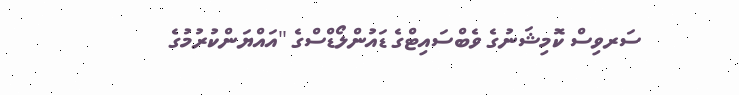ސަރވިސް ކޮމިޝަނުގެ ވެބްސައިޓްގެ ޑައުންލޯޑްސްގެ "އައްޔަންކުރުމުގެ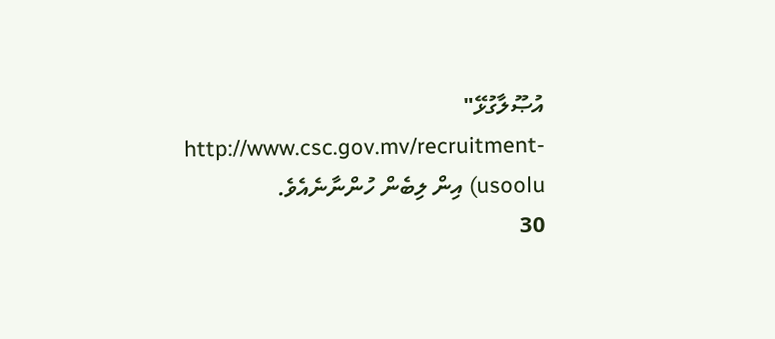އުޞޫލާގުޅޭ" http://www.csc.gov.mv/recruitment-usoolu) އިން ލިބެން ހުންނާނެއެވެ.
30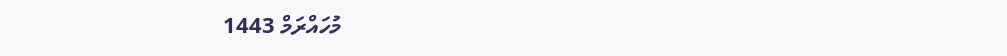މުހައްރަމް 1443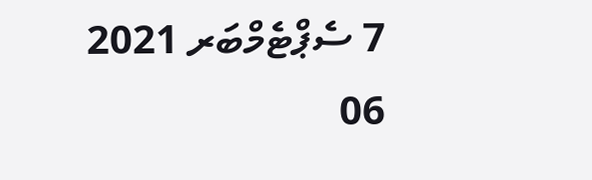7 ސެޕްޓެމްބަރ 2021
06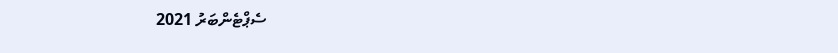ސެޕްޓެންބަރު 2021